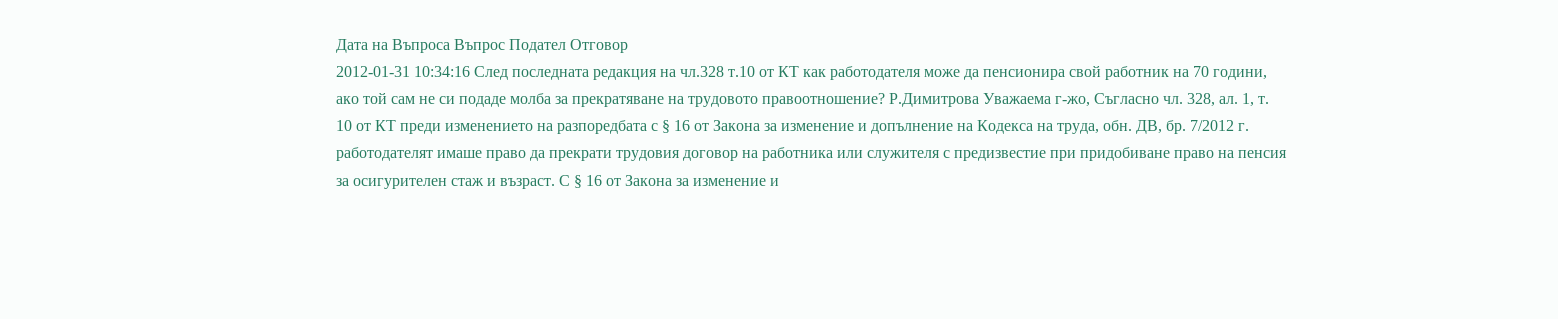Дата на Въпроса Въпрос Подател Отговор
2012-01-31 10:34:16 След последната редакция на чл.328 т.10 от КТ как работодателя може да пенсионира свой работник на 70 години, ако той сам не си подаде молба за прекратяване на трудовото правоотношение? Р.Димитрова Уважаема г-жо, Съгласно чл. 328, ал. 1, т. 10 от КТ преди изменението на разпоредбата с § 16 от Закона за изменение и допълнение на Кодекса на труда, обн. ДВ, бр. 7/2012 г. работодателят имаше право да прекрати трудовия договор на работника или служителя с предизвестие при придобиване право на пенсия за осигурителен стаж и възраст. С § 16 от Закона за изменение и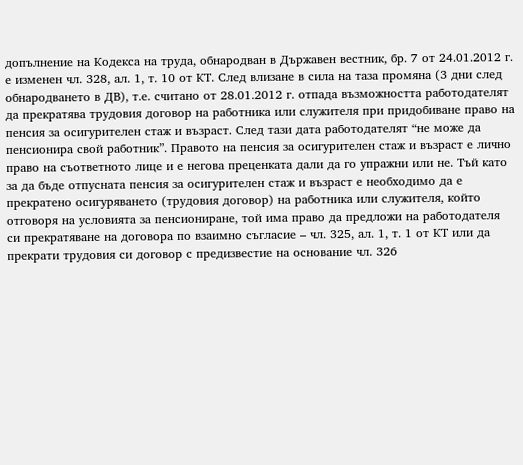допълнение на Кодекса на труда, обнародван в Държавен вестник, бр. 7 от 24.01.2012 г. е изменен чл. 328, ал. 1, т. 10 от КТ. След влизане в сила на таза промяна (3 дни след обнародването в ДВ), т.е. считано от 28.01.2012 г. отпада възможността работодателят да прекратява трудовия договор на работника или служителя при придобиване право на пенсия за осигурителен стаж и възраст. След тази дата работодателят “не може да пенсионира свой работник”. Правото на пенсия за осигурителен стаж и възраст е лично право на съответното лице и е негова преценката дали да го упражни или не. Тъй като за да бъде отпусната пенсия за осигурителен стаж и възраст е необходимо да е прекратено осигуряването (трудовия договор) на работника или служителя, който отговоря на условията за пенсиониране, той има право да предложи на работодателя си прекратяване на договора по взаимно съгласие – чл. 325, ал. 1, т. 1 от КТ или да прекрати трудовия си договор с предизвестие на основание чл. 326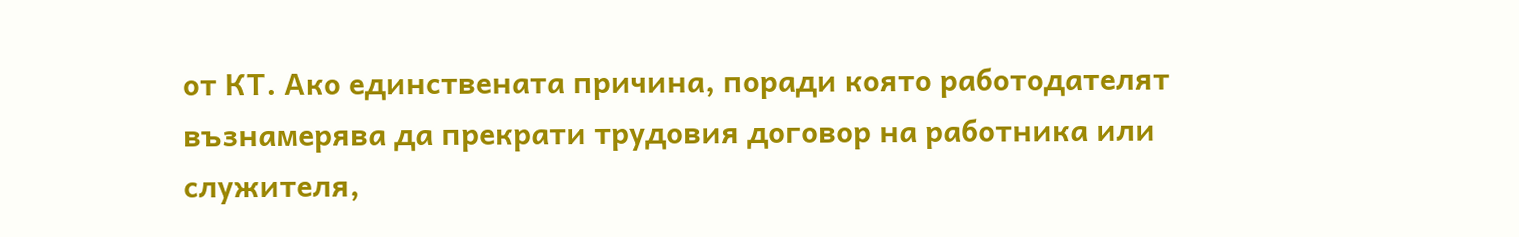от КТ. Ако единствената причина, поради която работодателят възнамерява да прекрати трудовия договор на работника или служителя,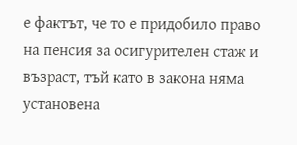е фактът, че то е придобило право на пенсия за осигурителен стаж и възраст, тъй като в закона няма установена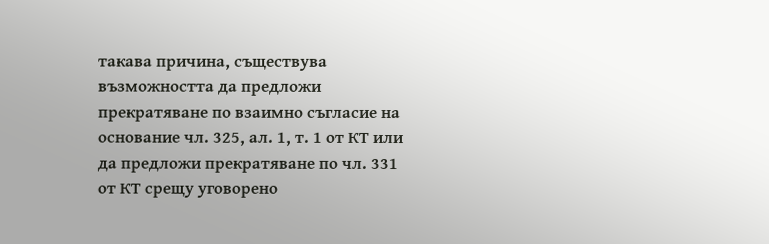такава причина, съществува възможността да предложи прекратяване по взаимно съгласие на основание чл. 325, ал. 1, т. 1 от КТ или да предложи прекратяване по чл. 331 от КТ срещу уговорено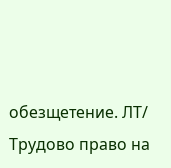обезщетение. ЛТ/ Трудово право на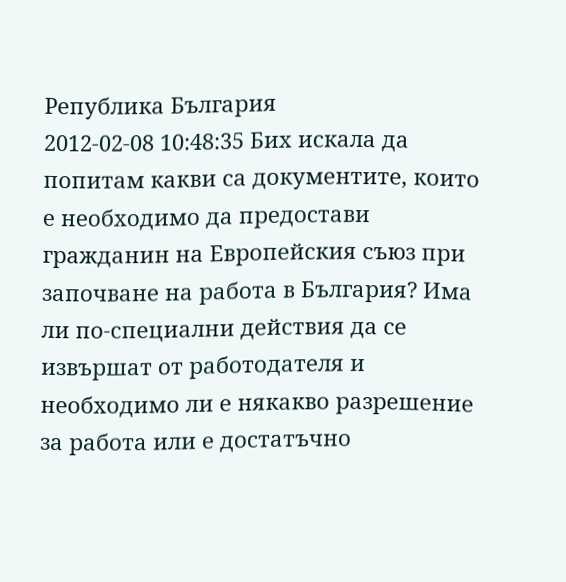Република България
2012-02-08 10:48:35 Бих искала да попитам какви са документите, които е необходимо да предостави гражданин на Европейския съюз при започване на работа в България? Има ли по-специални действия да се извършат от работодателя и необходимо ли е някакво разрешение за работа или е достатъчно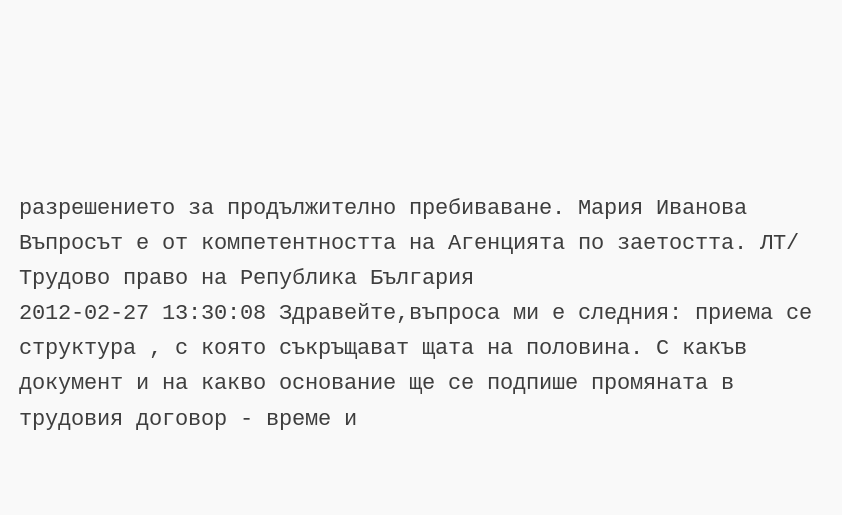разрешението за продължително пребиваване. Мария Иванова Въпросът е от компетентността на Агенцията по заетостта. ЛТ/ Трудово право на Република България
2012-02-27 13:30:08 Здравейте,въпроса ми е следния: приема се структура , с която съкръщават щата на половина. С какъв документ и на какво основание ще се подпише промяната в трудовия договор - време и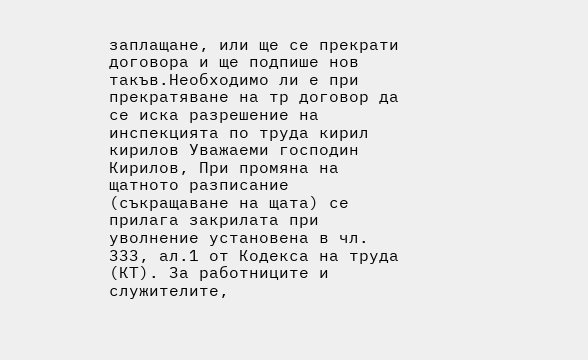заплащане, или ще се прекрати договора и ще подпише нов такъв.Необходимо ли е при прекратяване на тр договор да се иска разрешение на инспекцията по труда кирил кирилов Уважаеми господин Кирилов, При промяна на щатното разписание (съкращаване на щата) се прилага закрилата при уволнение установена в чл. 333, ал.1 от Кодекса на труда (КТ). За работниците и служителите,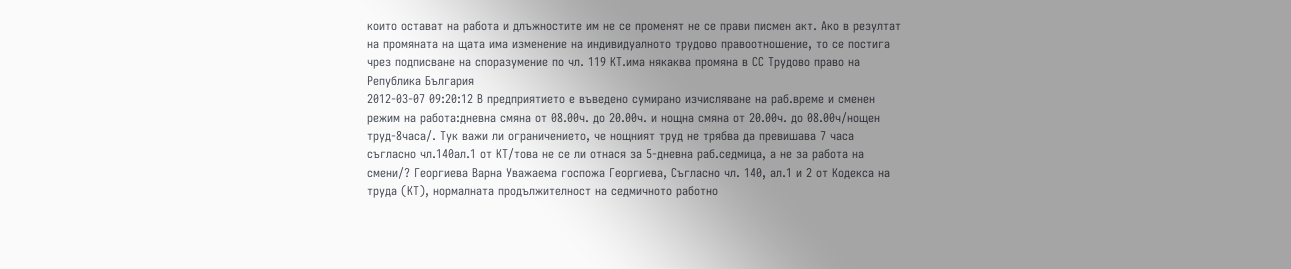които остават на работа и длъжностите им не се променят не се прави писмен акт. Ако в резултат на промяната на щата има изменение на индивидуалното трудово правоотношение, то се постига чрез подписване на споразумение по чл. 119 КТ.има някаква промяна в СС Трудово право на Република България
2012-03-07 09:20:12 В предприятието е въведено сумирано изчисляване на раб.време и сменен режим на работа:дневна смяна от 08.00ч. до 20.00ч. и нощна смяна от 20.00ч. до 08.00ч/нощен труд-8часа/. Тук важи ли ограничението, че нощният труд не трябва да превишава 7 часа съгласно чл.140ал.1 от КТ/това не се ли отнася за 5-дневна раб.седмица, а не за работа на смени/? Георгиева Варна Уважаема госпожа Георгиева, Съгласно чл. 140, ал.1 и 2 от Кодекса на труда (КТ), нормалната продължителност на седмичното работно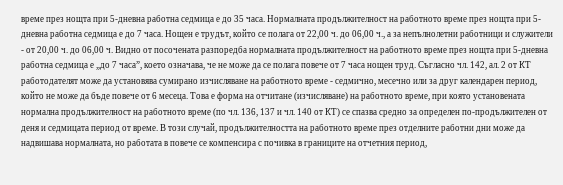време през нощта при 5-дневна работна седмица е до 35 часа. Нормалната продължителност на работното време през нощта при 5-дневна работна седмица е до 7 часа. Нощен е трудът, който се полага от 22,00 ч. до 06,00 ч., а за непълнолетни работници и служители - от 20,00 ч. до 06,00 ч. Видно от посочената разпоредба нормалната продължителност на работното време през нощта при 5-дневна работна седмица е „до 7 часа”, което означава, че не може да се полага повече от 7 часа нощен труд. Съгласно чл. 142, ал. 2 от КТ работодателят може да установява сумирано изчисляване на работното време - седмично, месечно или за друг календарен период, който не може да бъде повече от 6 месеца. Това е форма на отчитане (изчисляване) на работното време, при която установената нормална продължителност на работното време (по чл. 136, 137 и чл. 140 от КТ) се спазва средно за определен по-продължителен от деня и седмицата период от време. В този случай, продължителността на работното време през отделните работни дни може да надвишава нормалната, но работата в повече се компенсира с почивка в границите на отчетния период,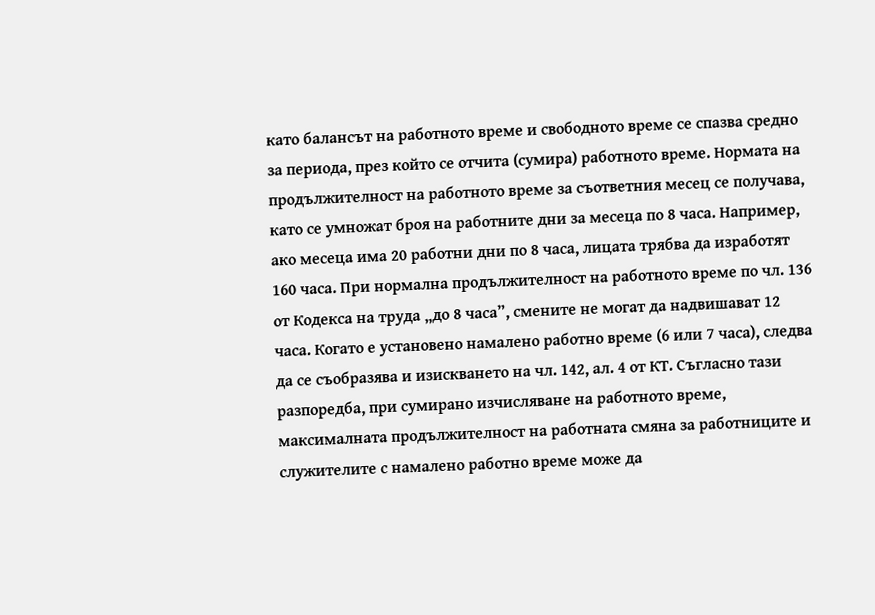като балансът на работното време и свободното време се спазва средно за периода, през който се отчита (сумира) работното време. Нормата на продължителност на работното време за съответния месец се получава, като се умножат броя на работните дни за месеца по 8 часа. Например, ако месеца има 20 работни дни по 8 часа, лицата трябва да изработят 160 часа. При нормална продължителност на работното време по чл. 136 от Кодекса на труда „до 8 часа”, смените не могат да надвишават 12 часа. Когато е установено намалено работно време (6 или 7 часа), следва да се съобразява и изискването на чл. 142, ал. 4 от КТ. Съгласно тази разпоредба, при сумирано изчисляване на работното време, максималната продължителност на работната смяна за работниците и служителите с намалено работно време може да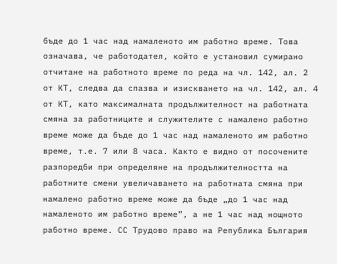бъде до 1 час над намаленото им работно време. Това означава, че работодател, който е установил сумирано отчитане на работното време по реда на чл. 142, ал. 2 от КТ, следва да спазва и изискването на чл. 142, ал. 4 от КТ, като максималната продължителност на работната смяна за работниците и служителите с намалено работно време може да бъде до 1 час над намаленото им работно време, т.е. 7 или 8 часа. Както е видно от посочените разпоредби при определяне на продължителността на работните смени увеличаването на работната смяна при намалено работно време може да бъде „до 1 час над намаленото им работно време”, а не 1 час над нощното работно време. СС Трудово право на Република България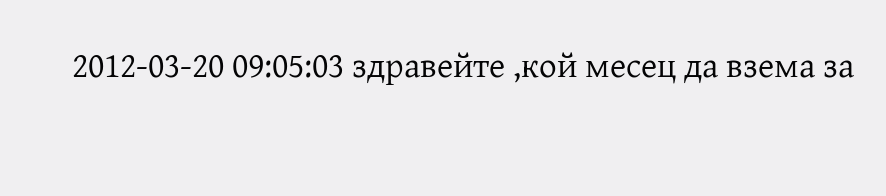2012-03-20 09:05:03 здравейте ,кой месец да взема за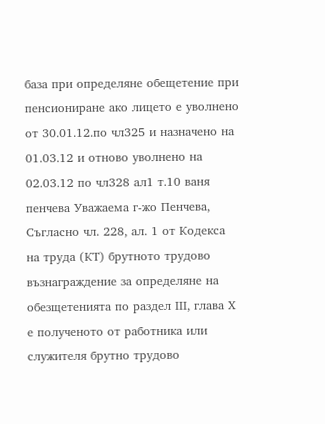база при определяне обещетение при пенсиониране ако лицето е уволнено от 30.01.12.по чл325 и назначено на 01.03.12 и отново уволнено на 02.03.12 по чл328 ал1 т.10 ваня пенчева Уважаема г-жо Пенчева, Съгласно чл. 228, ал. 1 от Кодекса на труда (КТ) брутното трудово възнаграждение за определяне на обезщетенията по раздел ІІІ, глава Х е полученото от работника или служителя брутно трудово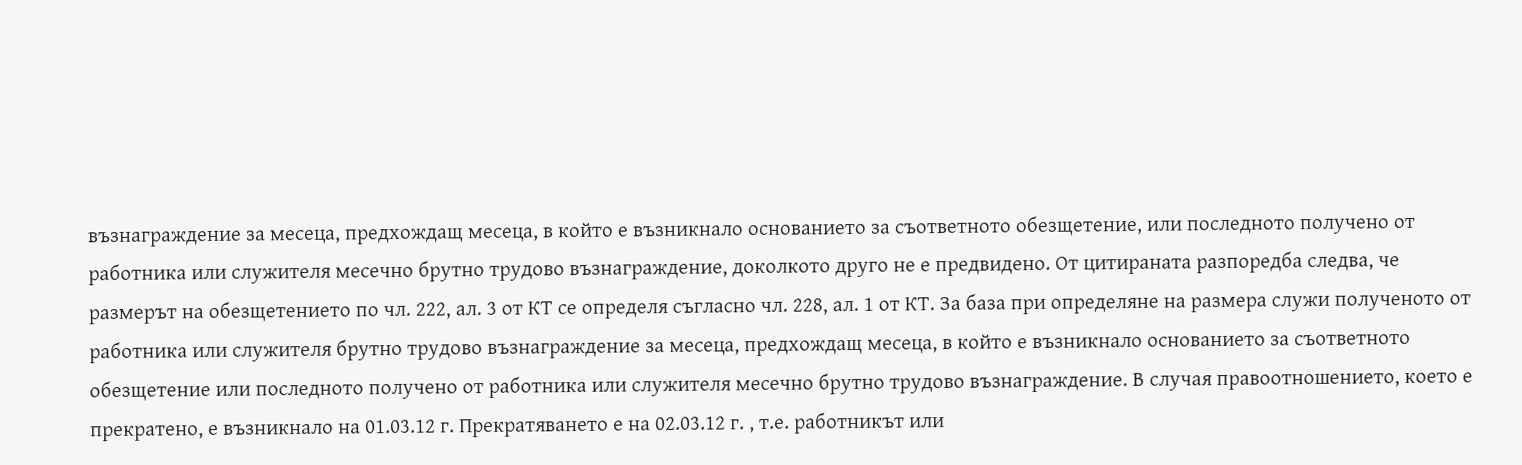възнаграждение за месеца, предхождащ месеца, в който е възникнало основанието за съответното обезщетение, или последното получено от работника или служителя месечно брутно трудово възнаграждение, доколкото друго не е предвидено. От цитираната разпоредба следва, че размерът на обезщетението по чл. 222, ал. 3 от КТ се определя съгласно чл. 228, ал. 1 от КТ. За база при определяне на размера служи полученото от работника или служителя брутно трудово възнаграждение за месеца, предхождащ месеца, в който е възникнало основанието за съответното обезщетение или последното получено от работника или служителя месечно брутно трудово възнаграждение. В случая правоотношението, което е прекратено, е възникнало на 01.03.12 г. Прекратяването е на 02.03.12 г. , т.е. работникът или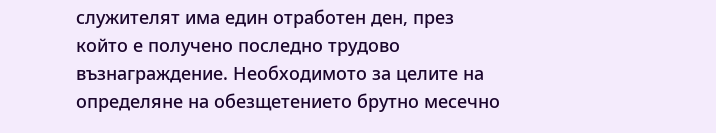служителят има един отработен ден, през който е получено последно трудово възнаграждение. Необходимото за целите на определяне на обезщетението брутно месечно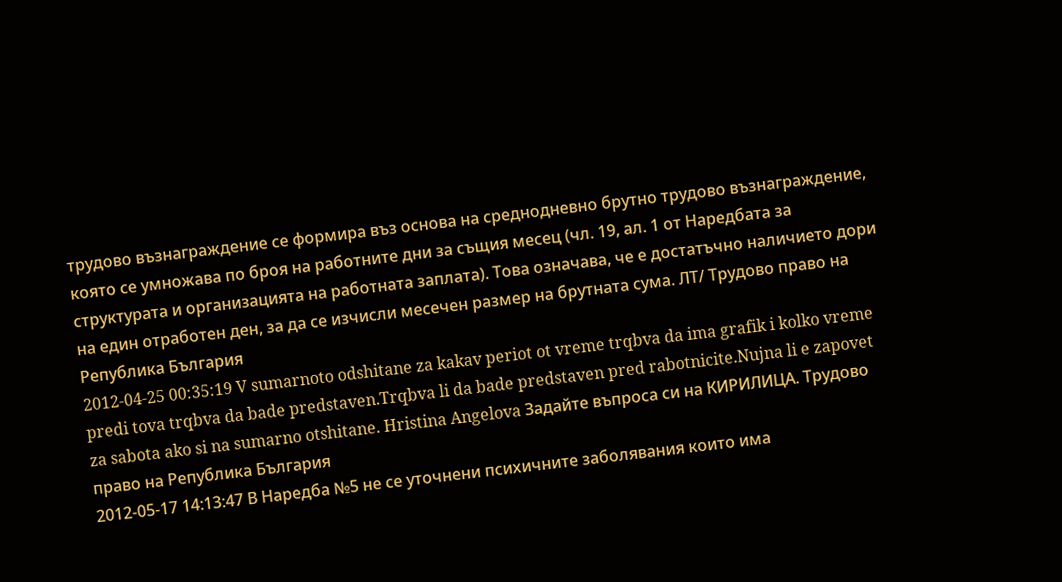трудово възнаграждение се формира въз основа на среднодневно брутно трудово възнаграждение, която се умножава по броя на работните дни за същия месец (чл. 19, ал. 1 от Наредбата за структурата и организацията на работната заплата). Това означава, че е достатъчно наличието дори на един отработен ден, за да се изчисли месечен размер на брутната сума. ЛТ/ Трудово право на Република България
2012-04-25 00:35:19 V sumarnoto odshitane za kakav periot ot vreme trqbva da ima grafik i kolko vreme predi tova trqbva da bade predstaven.Trqbva li da bade predstaven pred rabotnicite.Nujna li e zapovet za sabota ako si na sumarno otshitane. Hristina Angelova Задайте въпроса си на КИРИЛИЦА. Трудово право на Република България
2012-05-17 14:13:47 В Наредба №5 не се уточнени психичните заболявания които има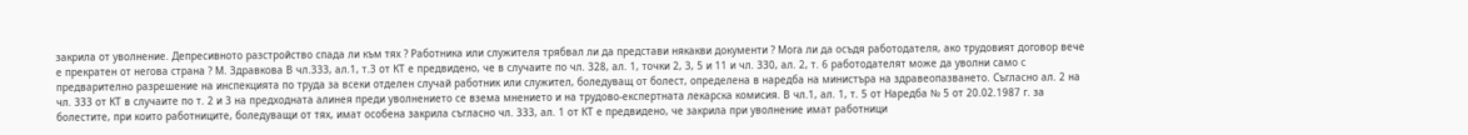закрила от уволнение. Депресивното разстройство спада ли към тях ? Работника или служителя трябвал ли да представи някакви документи ? Мога ли да осъдя работодателя, ако трудовият договор вече е прекратен от негова страна ? М. Здравкова В чл.333, ал.1, т.3 от КТ е предвидено, че в случаите по чл. 328, ал. 1, точки 2, 3, 5 и 11 и чл. 330, ал. 2, т. 6 работодателят може да уволни само с предварително разрешение на инспекцията по труда за всеки отделен случай работник или служител, боледуващ от болест, определена в наредба на министъра на здравеопазването. Съгласно ал. 2 на чл. 333 от КТ в случаите по т. 2 и 3 на предходната алинея преди уволнението се взема мнението и на трудово-експертната лекарска комисия. В чл.1, ал. 1, т. 5 от Наредба № 5 от 20.02.1987 г. за болестите, при които работниците, боледуващи от тях, имат особена закрила съгласно чл. 333, ал. 1 от КТ е предвидено, че закрила при уволнение имат работници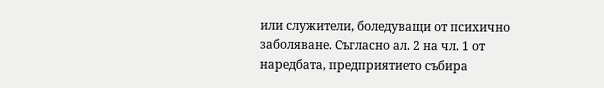или служители, боледуващи от психично заболяване. Съгласно ал. 2 на чл. 1 от наредбата, предприятието събира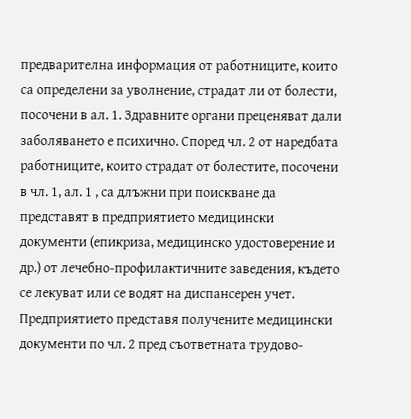предварителна информация от работниците, които са определени за уволнение, страдат ли от болести, посочени в ал. 1. Здравните органи преценяват дали заболяването е психично. Според чл. 2 от наредбата работниците, които страдат от болестите, посочени в чл. 1, ал. 1 , са длъжни при поискване да представят в предприятието медицински документи (епикриза, медицинско удостоверение и др.) от лечебно-профилактичните заведения, където се лекуват или се водят на диспансерен учет. Предприятието представя получените медицински документи по чл. 2 пред съответната трудово-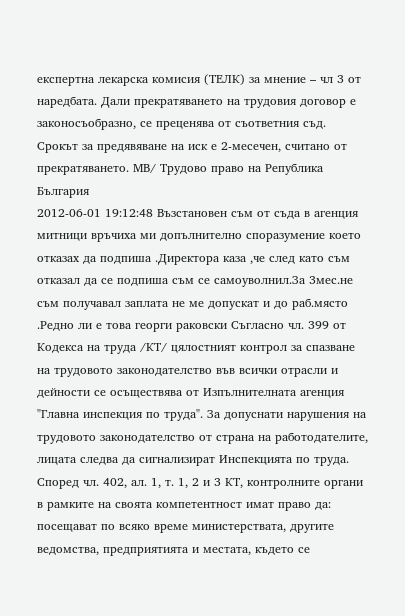експертна лекарска комисия (ТЕЛК) за мнение – чл 3 от наредбата. Дали прекратяването на трудовия договор е законосъобразно, се преценява от съответния съд. Срокът за предявяване на иск е 2-месечен, считано от прекратяването. МВ/ Трудово право на Република България
2012-06-01 19:12:48 Възстановен съм от съда в агенция митници връчиха ми допълнително споразумение което отказах да подпиша .Директора каза ,че след като съм отказал да се подпиша съм се самоуволнил.За 3мес.не съм получавал заплата не ме допускат и до раб.място .Редно ли е това георги раковски Съгласно чл. 399 от Кодекса на труда /КТ/ цялостният контрол за спазване на трудовото законодателство във всички отрасли и дейности се осъществява от Изпълнителната агенция "Главна инспекция по труда". За допуснати нарушения на трудовото законодателство от страна на работодателите, лицата следва да сигнализират Инспекцията по труда. Според чл. 402, ал. 1, т. 1, 2 и 3 КТ, контролните органи в рамките на своята компетентност имат право да: посещават по всяко време министерствата, другите ведомства, предприятията и местата, където се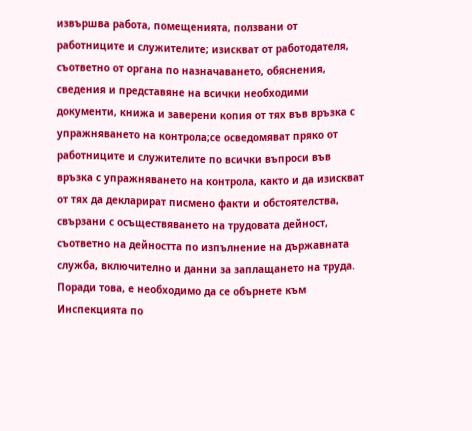извършва работа, помещенията, ползвани от работниците и служителите; изискват от работодателя, съответно от органа по назначаването, обяснения, сведения и представяне на всички необходими документи, книжа и заверени копия от тях във връзка с упражняването на контрола;се осведомяват пряко от работниците и служителите по всички въпроси във връзка с упражняването на контрола, както и да изискват от тях да декларират писмено факти и обстоятелства, свързани с осъществяването на трудовата дейност, съответно на дейността по изпълнение на държавната служба, включително и данни за заплащането на труда. Поради това, е необходимо да се обърнете към Инспекцията по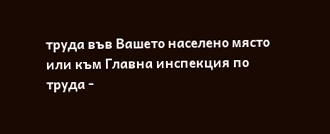труда във Вашето населено място или към Главна инспекция по труда -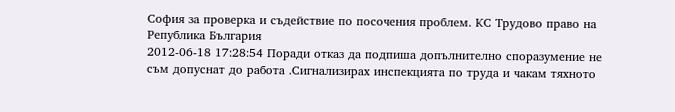София за проверка и съдействие по посочения проблем. КС Трудово право на Република България
2012-06-18 17:28:54 Поради отказ да подпиша допълнително споразумение не съм допуснат до работа .Сигнализирах инспекцията по труда и чакам тяхното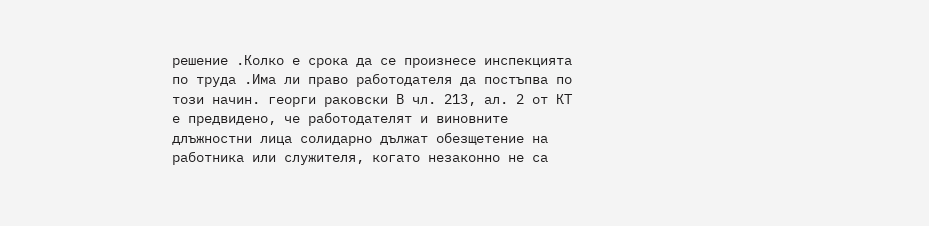решение .Колко е срока да се произнесе инспекцията по труда .Има ли право работодателя да постъпва по този начин. георги раковски В чл. 213, ал. 2 от КТ е предвидено, че работодателят и виновните длъжностни лица солидарно дължат обезщетение на работника или служителя, когато незаконно не са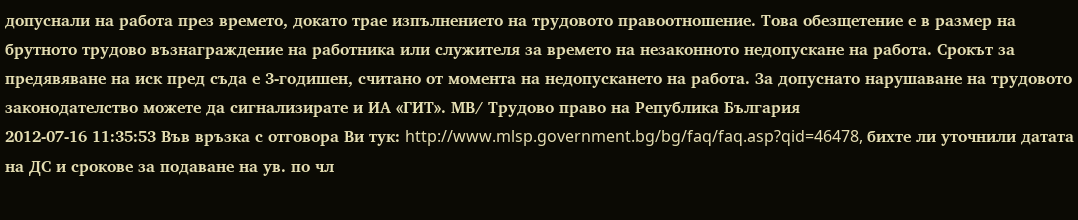допуснали на работа през времето, докато трае изпълнението на трудовото правоотношение. Това обезщетение е в размер на брутното трудово възнаграждение на работника или служителя за времето на незаконното недопускане на работа. Срокът за предявяване на иск пред съда е 3-годишен, считано от момента на недопускането на работа. За допуснато нарушаване на трудовото законодателство можете да сигнализирате и ИА «ГИТ». МВ/ Трудово право на Република България
2012-07-16 11:35:53 Във връзка с отговора Ви тук: http://www.mlsp.government.bg/bg/faq/faq.asp?qid=46478, бихте ли уточнили датата на ДС и срокове за подаване на ув. по чл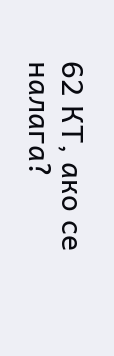62 КТ, ако се налага?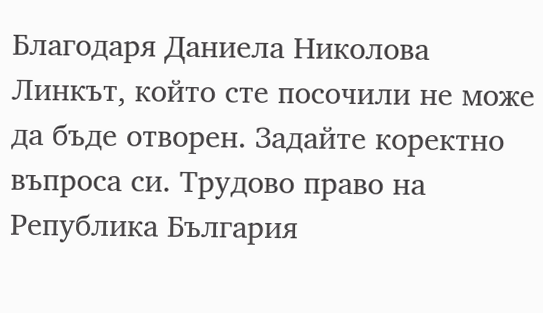Благодаря Даниела Николова Линкът, който сте посочили не може да бъде отворен. Задайте коректно въпроса си. Трудово право на Република България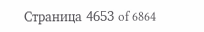Страница 4653 of 6864